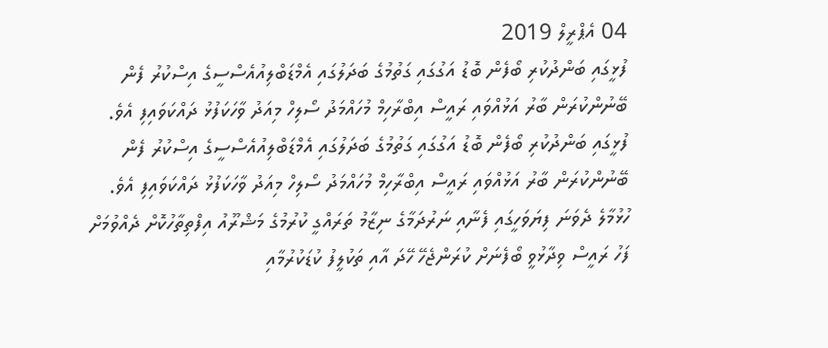04 އެޕްރީލް 2019
ފުޅީގައި ބަންދުކުރި ބޯފެން ބޮޑު އަގުގައި ގަތުމުގެ ބަދަލުގައި އެމްޑަބްލިއުއެސްސީގެ އިސްކުރު ފެން ބޭނުންކުރަން ބާރު އަޅުއްވައި ރައީސް އިބްރާހިމް މުހައްމަދު ސޯލިހް މިއަދު ވާހަކަފުޅު ދައްކަވައިފި އެވެ.
ފުޅީގައި ބަންދުކުރި ބޯފެން ބޮޑު އަގުގައި ގަތުމުގެ ބަދަލުގައި އެމްޑަބްލިއުއެސްސީގެ އިސްކުރު ފެން ބޭނުންކުރަން ބާރު އަޅުއްވައި ރައީސް އިބްރާހިމް މުހައްމަދު ސޯލިހް މިއަދު ވާހަކަފުޅު ދައްކަވައިފި އެވެ.
ހުޅުމާލެ ދެވަނަ ފިޔަވަހީގައި ފެނާއި ނަރުދަމާގެ ނިޒާމު ތަރައްގީ ކުރުމުގެ މަޝްރޫއު އިފްތިތާހުކޮށް ދެއްވުމަށް ފަހު ރައީސް ވިދާޅުވީ ބޯފެނަށް ކުރަންޖެހޭ ހޭދަ އާއި ތަކުލީފު ކުޑަކުރުމާއި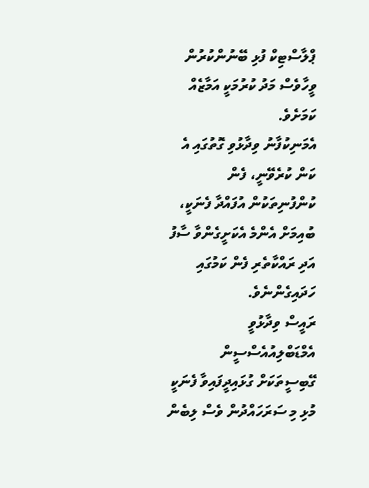ޕްލާސްޓިކް ފުޅި ބޭނުންކުރުން ވީހާވެސް މަދު ކުރުމަކީ އަމާޒެއް ކަމަށެވެ.
އެމަނިކުފާނު ވިދާޅުވި ގޮތުގައި އެ ކަން ކުރެވޭނީ، ފެން ކުންފުނިތަކުން އުފައްދާ ފެނަކީ، ބުއިމަށް އެންމެ އެކަށީގެންވާ ސާފު އަދި ރައްކާތެރި ފެން ކަމުގައި ހަދައިގެންނެވެ.
ރައީސް ވިދާޅުވީ އެމްޑަބްލިއުއެސްސީން ގޭބިސީތަކަށް ގުޅައިދީފައިވާ ފެނަކީ މުޅި މި ސަރަހައްދުން ވެސް ލިބެން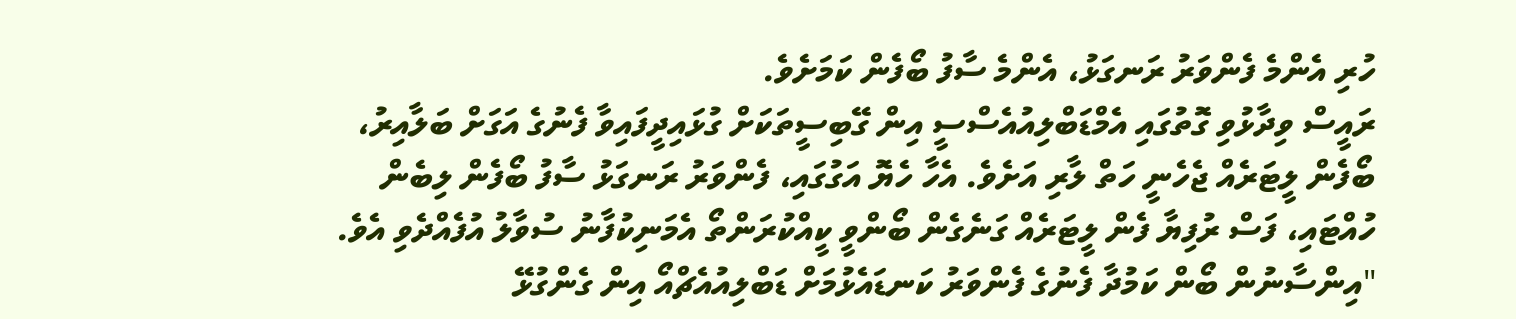ހުރި އެންމެ ފެންވަރު ރަނގަޅު، އެންމެ ސާފު ބޯފެން ކަމަށެވެ.
ރައީސް ވިދާޅުވި ގޮތުގައި އެމްޑަބްލިއުއެސްސީ އިން ގޭބިސީތަކަށް ގުޅައިދީފައިވާ ފެނުގެ އަގަށް ބަލާއިރު، ބޯފެން ލީޓަރެއް ޖެހެނީ ހަތް ލާރި އަށެވެ. އެހާ ހެޔޮ އަގުގައި، ފެންވަރު ރަނގަޅު ސާފު ބޯފެން ލިބެން ހުއްޓައި، ފަސް ރުފިޔާ ފެން ލީޓަރެއް ގަނެގެން ބޯންވީ ކީއްކުރަންތޯ އެމަނިކުފާނު ސުވާލު އުފެއްދެވި އެވެ.
"އިންސާނުން ބޯން ކަމުދާ ފެނުގެ ފެންވަރު ކަނޑައެޅުމަށް ޑަބްލިއުއެޗްއޯ އިން ގެންގުޅޭ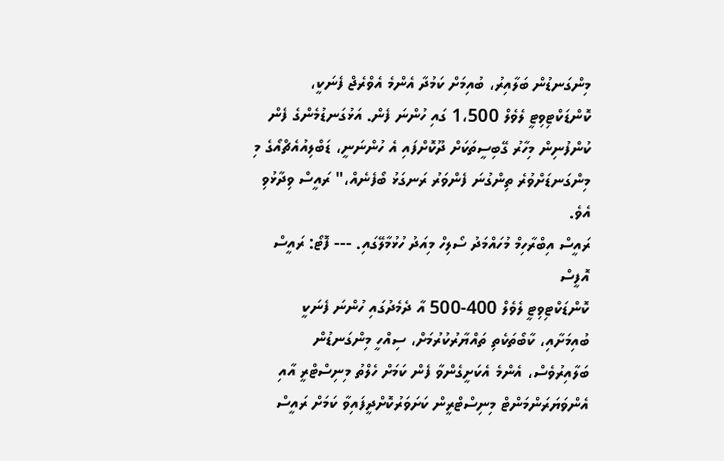މިންގަނޑުން ބަލާއިރު، ބުއިމަށް ކަމުދާ އެންމެ އެވްރެޖް ފެނަކީ، ކޮންޑަކްޓިވިޓީ ލެވެލް 1،500 ގައި ހުންނަ ފެން. އަޅުގަނޑުމެންގެ ފެން ކުންފުނިން މިހާރު ގޭބިސީތަކަށް ދޫކޮށްފައި އެ ހުންނަނީ، ޑަބްލިއުއެޗްއޯގެ މި މިންގަނޑަށްވުރެ ތިންގުނަ ފެންވަރު ރަނގަޅު ބޯފެނެއް،" ރައީސް ވިދާޅުވި އެވެ.
ރައީސް އިބްރާހިމް މުހައްމަދު ސޯލިހް މިއަދު ހުޅުމާލޭގައި. --- ފޮޓޯ: ރައީސް އޮފީސް
ކޮންޑަކްޓިވިޓީ ލެވެލް 400-500 އާ ދެމެދުގައި ހުންނަ ފެނަކީ ބުއިމަށާއި، ކާބޯތަކެތި ތައްޔާރުކުރުމަށް، ސިއްހީ މިންގަނޑުން ބަލާއިރުވެސް، އެންމެ އެކަށީގެންވާ ފެން ކަމަށް ހެލްތު މިނިސްޓްރީ އާއި އެންވަޔަރަންމަންޓް މިނިސްޓްރީން ކަށަވަރުކޮށްދީފައިވާ ކަމަށް ރައީސް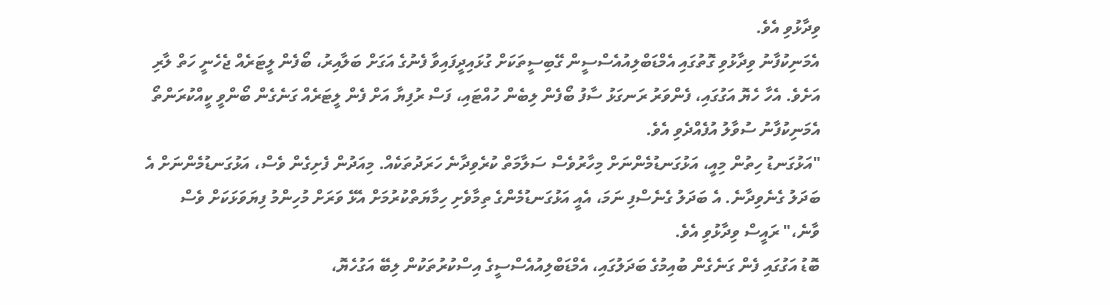ވިދާޅުވި އެވެ.
އެމަނިކުފާނު ވިދާޅުވި ގޮތުގައި އެމްޑަބްލިއުއެސްސީން ގޭބިސީތަކަށް ގުޅައިދީފައިވާ ފެނުގެ އަގަށް ބަލާއިރު، ބޯފެން ލީޓަރެއް ޖެހެނީ ހަތް ލާރި އަށެވެ. އެހާ ހެޔޮ އަގުގައި، ފެންވަރު ރަނގަޅު ސާފު ބޯފެން ލިބެން ހުއްޓައި، ފަސް ރުފިޔާ އަށް ފެން ލީޓަރެއް ގަނެގެން ބޯންވީ ކީއްކުރަންތޯ އެމަނިކުފާނު ސުވާލު އުފެއްދެވި އެވެ.
"އަޅުގަނޑު ހިތުން މިއީ، އަޅުގަނޑުމެންނަށް މިހާރުވެސް ސަލާމަތް ކުރެވިދާނެ ހަރަދުތަކެއް. މިއަދުން ފެށިގެން ވެސް، އަޅުގަނޑުމެންނަށް އެ ބަދަލު ގެނެވިދާނެ. އެ ބަދަލު ގެނެސްފި ނަމަ، އެއީ އަޅުގަނޑުމެންގެ ތިމާވެށި ހިމާޔަތްކުރުމަށް އެޅޭ ވަރަށް މުހިންމު ފިޔަވަޅަކަށް ވެސް ވާނެ،" ރައީސް ވިދާޅުވި އެވެ.
ބޮޑު އަގުގައި ފެން ގަނެގެން ބުއިމުގެ ބަދަލުގައި، އެމްޑަބްލިއުއެސްސީގެ އިސްކުރުތަކުން ލިބޭ އަގުހެޔޮ،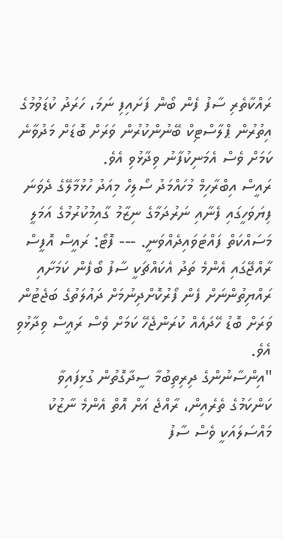ރައްކާތެރި ސާފު ފެން ބޯން ފަށައިފި ނަމަ، ހަރަދު ކުޑަވުމުގެ އިތުރުން ޕްލާސްޓިކް ބޭނުންކުރުން ވަރަށް ބޮޑަށް މަދުވާނެ ކަމަށް ވެސް އެމަނިކުފާނު ވިދާޅުވި އެވެ.
ރައީސް އިބްރާހިމް މުހައްމަދު ސޯލިހް މިއަދު ހުޅުމާލޭގެ ދެވަނަ ފިޔަވަހީގައި ފެނާއި ނަރުދަމާގެ ނިޒާމު ގާއިމުކުރުމުގެ އަމަލީ މަސައްކަތް ފައްޓަވައިދެއްވަނީ. --- ފޮޓޯ: ރައީސް އޮފީސް
ރާއްޖޭގައި އެންމެ ތަދު އެކައްޗަކީ ސާފު ބޯފެން ކަމަށާއި ރައްޔިތުންނަށް ފެން ފޯރުކޮށްދިނުމަށް ދައުލަތުގެ ބަޖެޓުން ވަރަށް ބޮޑު ހޭދައެއް ކުރަންޖެހޭ ކަމަށް ވެސް ރައީސް ވިދާޅުވި އެވެ.
"އިންސާނުންގެ ދިރިތިބުމާ ސީދާގޮތުން ގުޅިފައިވާ ކަންކަމުގެ ތެރެއިން، ރާއްޖެ އަށް އޮތް އެންމެ ނާޒުކު މައްސަލައަކީ ވެސް ސާފު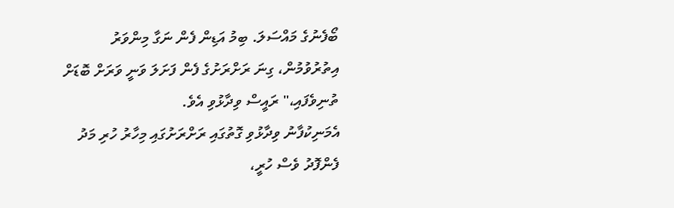ބޯފެނުގެ މައްސަލަ. ބިމު އަޑިން ފެން ނަގާ މިންވަރު އިތުރުވުމުން، ގިނަ ރަށްރަށުގެ ފެން ފަށަލަ ވަނީ ވަރަށް ބޮޑަށް ތުނިވެފައި،" ރައީސް ވިދާޅުވި އެވެ.
އެމަނިކުފާނު ވިދާޅުވި ގޮތުގައި ރަށްރަށުގައި މިހާރު ހުރި މަދު ފެންފޮދު ވެސް ހުރީ،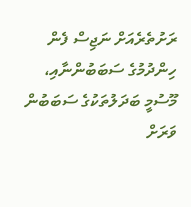ރަށުތެރެއަށް ނަޖިސް ފެން ހިންދުމުގެ ސަބަބުންނާއި، މޫސުމީ ބަދަލުތަކުގެ ސަބަބުން ވަރަށް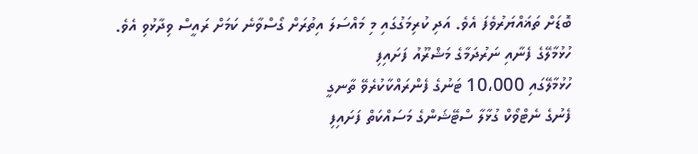ބޮޑަށް ތަޣައްޔަރުވެފަ އެވެ. އަދި ކުރިމަގުގައި މި މައްސަލަ އިތުރަށް ގޯސްވާނެ ކަމަށް ރައީސް ވިދާޅުވި އެވެ.
ހުޅުމާލޭގެ ފެނާއި ނަރުދަމާގެ މަޝްރޫއު ފަށައިފި
ހުޅުމާލޭގައި 10،000 ޓަނުގެ ފެންރައްކާކުރެވޭ ތާނގީ
ފެނުގެ ނެޓްވޯކް ގުޅާލާ ސްޓޭޝަންގެ މަސައްކަތް ފަށައިފި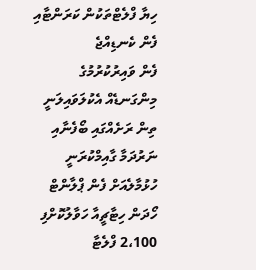ހިޔާ ފްލެޓްތަކުން ކަރަންޓާއި ފެން ކެނޑިއްޖެ
ފެން ވައިރުކުރުމުގެ މިންގަނޑެއް އެކުލަވައިލަނީ
ތިން ރަށެއްގައި ބޯފެނާއި ނަރުދަމާ ގާއިމްކުރަނީ
ހުޅުމާލެއަށް ފެން ޕްލާންޓް ހޯދަން ހިޓާޗީއާ ހަވާލުކޮށްފި
2،100 ފްލެޓާ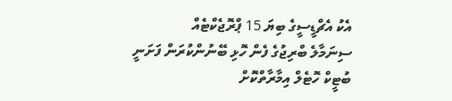އެކު އެޗްޑީސީގެ ބިޔަ 15 ޕްރޮޖެކްޓެއް
ސިނަމާލެ ބްރިޖުގެ ފެން ހޮޅި ބޭނުންކުރަން ފަށަނީ
ބުޓީކް ހޮޓެލް އިމާރާތްކޮށް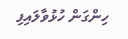ހިންގަން ހުޅުވާލައިފި